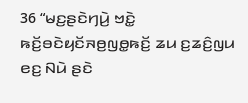36 “ꤗꤢ꤬ꤔꤢꤧꤚꤣꤧ꤬ ꤠꤢꤧ꤭ ꤒꤢꤩ꤬ꤋꤢꤧꤟꤢꤩꤏꤥ꤬ꤜꤥ꤭ꤒꤢꤩ꤬ ꤘꤣ ꤢ꤬ꤘꤢꤨ꤬ꤜꤣ ꤕꤢ꤬ ꤡꤣꤧ ꤔꤢꤧ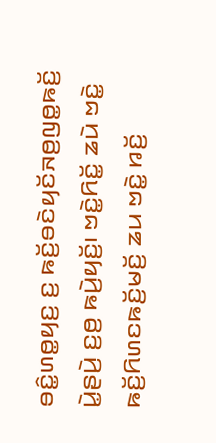ꤋꤢꤨ꤭ꤛꤥ꤭ꤟꤢ꤬ ꤢ꤬ ꤒꤢꤩ꤬ꤋꤢꤧꤟꤢꤩꤏꤥ꤬ꤜꤥ꤭ꤒꤢꤩ꤬ ꤣꤧ꤭ꤔꤣꤧ꤬ ꤢ꤬ꤥ꤬ ꤒꤣꤧ꤬ꤟꤢꤩ꤬꤯ ꤠꤢꤧ꤭ꤖꤢꤩ꤭ ꤘꤣꤧ ꤠꤢꤧ꤭ ꤒꤢꤩ꤬ꤖꤛꤢꤒꤢꤩ꤬ꤗꤢꤩ꤬ ꤘꤣ ꤠꤢꤧ꤭ ꤙꤢꤩ꤬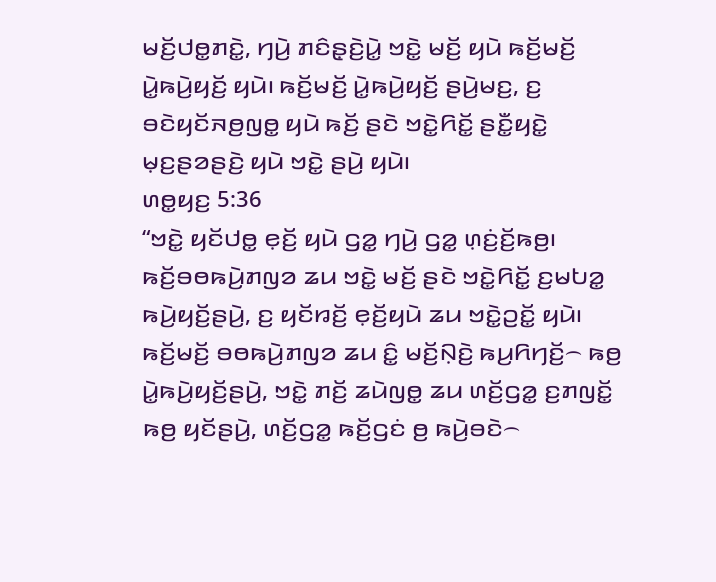ꤗꤢꤩ꤬ꤓꤥ꤭ꤊꤢꤧ꤭, ꤚꤣꤧ꤬ ꤊꤢꤨꤔ꤫ꤢꤧ꤬ꤣꤧ꤭ ꤠꤢꤧ꤭ ꤗꤢꤩ꤬ ꤟꤣꤧ ꤒꤢꤩ꤬ꤗꤢꤩ꤬ ꤣꤧ꤭ꤒꤣꤧ꤬ꤟꤢꤩ꤬ ꤟꤣꤧ꤯ ꤒꤢꤩ꤬ꤗꤢꤩ꤬ ꤣꤧ꤭ꤒꤣꤧ꤬ꤟꤢꤩ꤬ ꤔꤣꤧ꤬ꤗꤢ꤬, ꤢ꤬ ꤋꤢꤧꤟꤢꤩꤏꤥ꤬ꤜꤥ꤭ ꤟꤣꤧ ꤒꤢꤩ꤬ ꤔꤢꤧ ꤠꤢꤧ꤭ꤖꤢꤩ꤭ ꤔꤢꤪ꤭ꤟꤢꤧ꤭ ꤗ꤫ꤢ꤬ꤔꤤꤔꤢꤧ꤬ ꤟꤣꤧ ꤠꤢꤧ꤭ ꤔꤣꤧ꤬ ꤟꤣꤧ꤯
ꤛꤥ꤭ꤟꤢ꤬ 5:36
“ꤠꤢꤧ꤭ ꤟꤢꤩꤓꤥ꤭ ꤕ꤫ꤢꤩ꤬ ꤟꤣꤧ ꤞꤤ꤭ ꤚꤣꤧ꤬ ꤞꤤ꤭ ꤛ꤫ꤢꤦ꤬ꤢꤩ꤬ꤒꤥ꤬꤯ ꤒꤢꤩ꤬ꤋꤥꤒꤣꤧ꤬ꤊꤜꤤ ꤘꤣ ꤠꤢꤧ꤭ ꤗꤢꤩ꤬ ꤔꤢꤧ ꤠꤢꤧ꤭ꤖꤢꤩ꤭ ꤢ꤬ꤗꤝꤤ꤭ ꤒꤣꤧ꤬ꤟꤢꤩ꤬ꤔꤣꤧ꤬, ꤢ꤬ ꤟꤢꤩꤙꤢꤩ꤬ ꤕ꤫ꤢꤩ꤬ꤟꤣꤧ ꤘꤣ ꤠꤢꤧ꤭ꤑꤢꤩ꤭ ꤟꤣꤧ꤯
ꤒꤢꤩ꤬ꤗꤢꤩ꤬ ꤋꤥꤒꤣꤧ꤬ꤊꤜꤤ ꤘꤣ ꤢꤨ꤭ ꤗꤢꤩ꤬ꤡ꤫ꤢꤧ꤬ ꤒꤣ꤬ꤖꤚꤢꤩ꤬꤮ ꤒꤥ꤬ ꤣꤧ꤭ꤒꤣꤧ꤬ꤟꤢꤩ꤬ꤔꤣꤧ꤬, ꤠꤢꤧ꤭ ꤊꤢꤩ꤬ ꤘꤣꤧꤜꤥ꤭ ꤘꤣ ꤛꤢꤩ꤬ꤞꤤ꤭ ꤢ꤬ꤊꤜꤢꤩ꤭ ꤒꤥ꤬ ꤟꤢꤩꤔꤣꤧ꤬, ꤛꤢꤩ꤬ꤞꤤ꤭ ꤒꤢꤩ꤬ꤞꤢꤦ ꤥ꤬ ꤒꤣꤧ꤬ꤋꤢꤧ꤮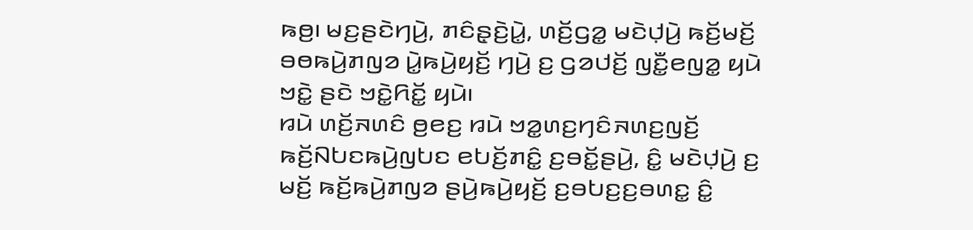ꤒꤥ꤬꤯ ꤗꤢ꤬ꤔꤢꤧꤚꤣꤧ꤬, ꤊꤢꤨꤔ꤫ꤢꤧ꤬ꤣꤧ꤭, ꤛꤢꤩ꤬ꤞꤤ꤭ ꤗꤢꤧꤓ꤫ꤣꤧ꤬ ꤒꤢꤩ꤬ꤗꤢꤩ꤬ ꤋꤥꤒꤣꤧ꤬ꤊꤜꤤ ꤣꤧ꤭ꤒꤣꤧ꤬ꤟꤢꤩ꤬ ꤚꤣꤧ꤬ ꤢ꤬ ꤞꤤꤓꤢꤩ꤬ ꤜꤢꤪ꤭ꤕꤜꤤ꤭ ꤟꤣꤧ ꤠꤢꤧ꤭ ꤔꤢꤧ ꤠꤢꤧ꤭ꤖꤢꤩ꤭ ꤟꤣꤧ꤯
ꤙꤣꤧ ꤛꤢꤩ꤬ꤏꤛꤢꤨ ꤥ꤬ꤕꤢ꤬ ꤙꤣꤧ ꤠꤤ꤭ꤛꤢ꤬ꤚꤢꤨꤏꤛꤢ꤬ꤜꤢꤩ꤬ ꤒꤢꤩ꤬ꤡꤝꤢꤒꤣꤧ꤬ꤜꤝꤢ ꤕꤝꤢꤩ꤬ꤊꤢꤨ꤭ ꤢ꤬ꤋꤢꤩ꤭ꤔꤣꤧ꤬, ꤢꤨ꤭ ꤗꤢꤧꤓ꤫ꤣꤧ꤬ ꤢ꤬ ꤗꤢꤩ꤬ ꤒꤢꤩ꤬ꤒꤣꤧ꤬ꤊꤜꤤ ꤔꤣꤧ꤬ꤒꤣꤧ꤬ꤟꤢꤩ꤬ ꤢ꤬ꤋꤝꤢ꤬ꤢ꤬ꤋꤛꤢ꤭ ꤢꤨ꤭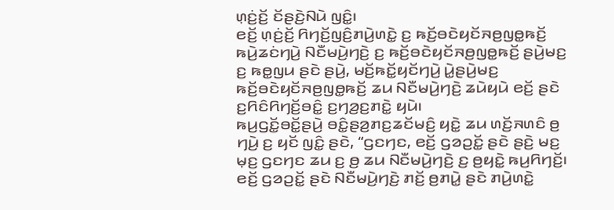ꤛ꤫ꤢꤦ꤬ꤢꤩ꤬ ꤢꤩꤔꤢꤧ꤬ꤡꤣꤧ ꤜꤢꤨ꤭꤯
ꤕꤢꤩ꤬ ꤛ꤫ꤢꤦ꤬ꤢꤩ꤬ ꤖꤚꤢꤩ꤬ꤜꤢꤨ꤬ꤊꤣꤧ꤬ꤛꤢꤧ꤭ ꤢ꤬ ꤒꤢꤩ꤬ꤋꤢꤧꤟꤢꤩꤏꤥ꤬ꤜꤥ꤭ꤒꤢꤩ꤬ ꤒꤣꤧ꤬ꤘꤢꤦꤚꤣꤧ꤬ ꤡꤢꤪꤗꤣꤧ꤬ꤚꤢꤧ꤬ ꤢ꤬ ꤒꤢꤩ꤬ꤋꤢꤧꤟꤢꤩꤏꤥ꤬ꤜꤥ꤭ꤒꤢꤩ꤬ ꤔꤣꤧ꤬ꤗꤢ꤬ ꤢ꤬ ꤒꤥ꤭ꤜꤣ ꤔꤢꤧ ꤔꤣꤧ꤬, ꤗꤢꤩ꤬ꤒꤢꤩ꤭ꤟꤢꤩꤚꤣꤧ꤬ ꤣꤧ꤭ꤔꤣꤧ꤬ꤗꤢ꤬ ꤒꤢꤩ꤬ꤋꤢꤧꤟꤢꤩꤏꤥ꤬ꤜꤥ꤭ꤒꤢꤩ꤬ ꤘꤣ ꤡꤢꤪꤗꤣꤧ꤬ꤚꤢꤧ꤬ ꤘꤣꤧꤟꤣꤧ ꤕꤢꤩ꤬ ꤔꤢꤧ ꤢ꤬ꤖꤢꤨꤖꤚꤢꤩ꤬ꤋꤢꤨ꤭ ꤢ꤬ꤚꤤ꤬ꤢ꤬ꤊꤢꤧ꤭ ꤟꤣꤧ꤯
ꤒꤣ꤬ꤞꤢꤩ꤭ꤋꤢꤩ꤭ꤔꤣꤧ꤬ ꤋꤢꤨ꤭ꤔꤤ꤬ꤊꤢ꤬ꤘꤢꤩꤗꤢꤨ꤬ ꤟꤢꤧ꤭ ꤘꤣ ꤛꤢꤩ꤬ꤏꤛꤢꤨ ꤥ꤬ ꤚꤣꤧ꤬ ꤢ꤬ ꤟꤢꤩ ꤜꤢꤨ꤭ ꤔꤢꤧ, “ꤞꤢꤚꤢ, ꤕꤢꤩ꤬ ꤞꤤꤑꤢꤩ꤭ ꤔꤢꤧ ꤔꤢꤧ꤬ ꤗꤢ꤬ ꤗ꤫ꤢ꤬ ꤞꤢꤚꤢ ꤘꤣ ꤢ꤬ ꤥ꤬ ꤘꤣ ꤡꤢꤪꤗꤣꤧ꤬ꤚꤢꤧ꤬ ꤢ꤬ ꤥ꤬ꤟꤢꤧ꤭ ꤒꤣ꤬ꤖꤚꤢꤩ꤬꤯ ꤕꤢꤩ꤬ ꤞꤤꤑꤢꤩ꤭ ꤔꤢꤧ ꤡꤢꤪꤗꤣꤧ꤬ꤚꤢꤧ꤬ ꤊꤢꤩ꤬ ꤥ꤬ꤊꤣꤧ꤭ ꤔꤢꤧ ꤊꤣꤧ꤬ꤛꤢꤧ꤭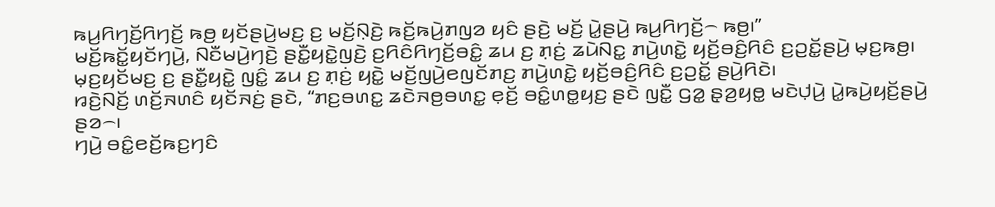ꤒꤣ꤬ꤖꤚꤢꤩ꤬ꤖꤚꤢꤩ꤬ ꤒꤥ꤬ ꤟꤢꤩꤔꤣꤧ꤬ꤗꤢ꤬ ꤢ꤬ ꤗꤢꤩ꤬ꤡ꤫ꤢꤧ꤬ ꤒꤢꤩ꤬ꤒꤣꤧ꤬ꤊꤜꤤ ꤟꤢꤨ ꤔꤢꤧ꤬ ꤗꤢꤩ꤬ ꤣꤧ꤭ꤔꤣꤧ꤬ ꤒꤣ꤬ꤖꤚꤢꤩ꤬꤮ ꤒꤥ꤬꤯”
ꤗꤢꤩ꤬ꤒꤢꤩ꤭ꤟꤢꤩꤚꤣꤧ꤬, ꤡꤢꤪꤗꤣꤧ꤬ꤚꤢꤧ꤬ ꤔꤢꤪ꤭ꤟꤢꤧ꤭ꤜꤢꤧ꤬ ꤢ꤬ꤖꤢꤨꤖꤚꤢꤩ꤬ꤋꤢꤨ꤭ ꤘꤣ ꤢ꤬ ꤊ꤫ꤢꤦ꤬ ꤘꤣꤧꤡꤢ꤭ ꤊꤣꤧ꤬ꤛꤢꤧ꤭ ꤟꤢꤩ꤬ꤋꤢꤨ꤬ꤖꤢꤨ ꤢ꤬ꤑꤢꤩ꤭ꤔꤣꤧ꤬ ꤗ꤫ꤢ꤬ꤒꤥ꤬꤯ ꤗ꤫ꤢ꤬ꤟꤢꤩꤗꤢ꤬ ꤢ꤬ ꤔꤢꤪ꤭ꤟꤢꤧ꤭ ꤜꤢꤨ꤭ ꤘꤣ ꤢ꤬ ꤊ꤫ꤢꤦ꤬ ꤟꤢꤧ꤭ ꤗꤢꤩ꤬ꤜꤣꤧ꤬ꤕꤜꤢꤩꤊꤢ꤬ ꤊꤣꤧ꤬ꤛꤢꤧ꤭ ꤟꤢꤩ꤬ꤋꤢꤨ꤬ꤖꤢꤨ ꤢ꤬ꤑꤢꤩ꤭ ꤔꤣꤧ꤬ꤖꤢꤧ꤯
ꤙꤢꤧ꤬ꤡꤢꤩ꤬ ꤛꤢꤩ꤬ꤏꤛꤢꤨ ꤟꤢꤩꤏꤢꤦ꤬ ꤔꤢꤧ, “ꤊꤢ꤬ꤋꤛꤢ꤭ ꤘꤢꤧꤏꤥ꤬ꤋꤛꤢ꤭ ꤕ꤫ꤢꤩ꤬ ꤋꤢꤨ꤭ꤛꤥ꤭ꤟꤢ꤬ ꤔꤢꤧ ꤜꤢꤪ꤭ ꤞꤤ꤭ ꤔ꤫ꤤ꤬ꤟꤥ꤭ ꤗꤢꤧꤓ꤫ꤣꤧ꤬ ꤣꤧ꤭ꤒꤣꤧ꤬ꤟꤢꤩ꤬ꤔꤣꤧ꤬ ꤔꤤ꤮꤯
ꤚꤣꤧ꤬ ꤋꤢꤨ꤭ꤕꤢꤩ꤬ꤒꤢ꤬ꤚꤢꤨ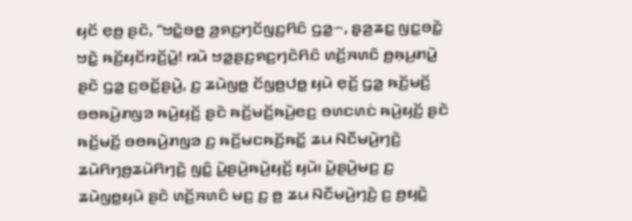ꤟꤢꤩ ꤕ꤫ꤥ꤬ ꤔꤢꤧ, “ꤠꤢꤧ꤭ꤋꤥ꤭ ꤤ꤬ꤎꤢ꤬ꤚꤢꤩꤜꤢ꤬ꤖꤢꤨ ꤞꤤ꤭꤮, ꤔ꤫ꤤ꤬ꤘꤢ꤭ ꤜꤢ꤭ꤋꤢꤧ꤭ ꤠꤢꤧ꤭ ꤒꤢꤩ꤬ꤟꤢꤩꤙꤢꤩ꤬ꤣꤧ꤭! ꤙꤣꤧ ꤠꤤ꤭ꤔꤢ꤬ꤎꤢ꤬ꤚꤢꤧꤖꤢꤨ ꤛꤢꤩ꤬ꤏꤛꤢꤨ ꤥ꤬ꤒ꤫ꤣ꤬ꤊꤣꤧ꤭ ꤔꤢꤧ ꤞꤤ꤭ ꤢ꤬ꤋꤢꤩ꤭ꤔꤣꤧ꤬, ꤢ꤬ ꤘꤣꤧꤜꤥ꤭ ꤢꤩꤜꤥ꤬ꤓꤥ꤭ ꤟꤣꤧ ꤕ꤫ꤢꤩ꤬ ꤞꤤ꤭ ꤒꤢꤩ꤬ꤗꤢꤩ꤬ ꤋꤥꤒꤣꤧ꤬ꤊꤜꤤ ꤒꤣꤧ꤬ꤟꤢꤩ꤬ ꤔꤢꤧ ꤒꤢꤩ꤬ꤗꤢꤩ꤬ꤒꤣꤧ꤬ꤕꤢ꤬ ꤋꤛꤢꤛꤢꤦ ꤒꤣꤧ꤬ꤟꤢꤩ꤬ ꤔꤢꤧ ꤒꤢꤩ꤬ꤗꤢꤩ꤬ ꤋꤥꤒꤣꤧ꤬ꤊꤜꤤ ꤢ꤬ ꤒꤢꤩ꤬ꤗꤢꤒꤢꤩ꤬ꤒꤢꤩ꤭ ꤘꤣ ꤡꤢꤪꤗꤣꤧ꤬ꤚꤢꤧ꤬ ꤘꤣꤧꤖꤚꤥ꤬ꤘꤣꤧꤖꤚꤢꤧ꤬ ꤜꤢꤨ꤭ ꤣꤧ꤭ꤔꤣꤧ꤬ꤒꤣꤧ꤬ꤟꤢꤩ꤬ ꤟꤣꤧ꤯ ꤣꤧ꤭ꤔꤣꤧ꤬ꤗꤢ꤬ ꤢ꤬ ꤘꤣꤧꤜꤥ꤭ꤟꤣꤧ ꤔꤢꤧ ꤛꤢꤩ꤬ꤏꤛꤢꤨ ꤗꤢ꤬ ꤢ꤬ ꤥ꤬ ꤘꤣ ꤡꤢꤪꤗꤣꤧ꤬ꤚꤢꤧ꤬ ꤢ꤬ ꤥ꤬ꤟꤢꤧ꤭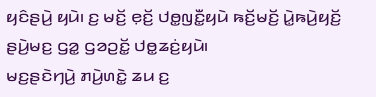ꤟꤢꤨꤔꤣꤧ꤬ ꤟꤣꤧ꤯ ꤢ꤬ ꤗꤢꤩ꤬ ꤕ꤫ꤢꤩ꤬ ꤓꤥ꤭ꤜꤢꤪ꤭ꤟꤣꤧ ꤒꤢꤩ꤬ꤗꤢꤩ꤬ ꤣꤧ꤭ꤒꤣꤧ꤬ꤟꤢꤩ꤬ ꤔꤣꤧ꤬ꤗꤢ꤬ ꤞꤤ꤭ ꤞꤤꤑꤢꤩ꤭ ꤓꤥ꤭ꤘꤢꤦ꤬ꤟꤣꤧ꤯
ꤗꤢ꤬ꤔꤢꤧꤚꤣꤧ꤬ ꤊꤣꤧ꤬ꤛꤢꤧ꤭ ꤘꤣ ꤢ꤬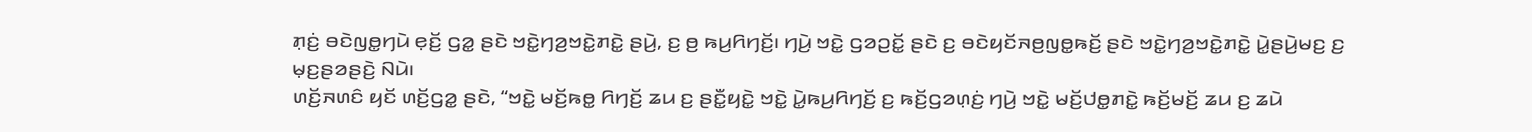ꤊ꤫ꤢꤦ꤬ ꤋꤢꤧꤜꤥ꤭ꤚꤣꤧ ꤕ꤫ꤢꤩ꤬ ꤞꤤ꤭ ꤔꤢꤧ ꤠꤢꤧ꤭ꤚꤤ꤬ꤠꤢꤧ꤭ꤊꤢꤧ꤭ ꤔꤣꤧ꤬, ꤢ꤬ ꤥ꤬ ꤒꤣ꤬ꤖꤚꤢꤩ꤬꤯ ꤚꤣꤧ꤬ ꤠꤢꤧ꤭ ꤞꤤꤑꤢꤩ꤭ ꤔꤢꤧ ꤢ꤬ ꤋꤢꤧꤟꤢꤩꤏꤥ꤬ꤜꤥ꤭ꤒꤢꤩ꤬ ꤔꤢꤧ ꤠꤢꤧ꤭ꤚꤤ꤬ꤠꤢꤧ꤭ꤊꤢꤧ꤭ ꤣꤧ꤭ꤔꤣꤧ꤬ꤗꤢ꤬ ꤢ꤬ ꤗ꤫ꤢ꤬ꤔꤤꤔꤢꤧ꤬ ꤡꤣꤧ꤯
ꤛꤢꤩ꤬ꤏꤛꤢꤨ ꤟꤢꤩ ꤛꤢꤩ꤬ꤞꤤ꤭ ꤔꤢꤧ, “ꤠꤢꤧ꤭ ꤗꤢꤩ꤬ꤒꤥ꤭ ꤖꤚꤢꤩ꤬ ꤘꤣ ꤢ꤬ ꤔꤢꤪ꤭ꤟꤢꤧ꤭ ꤠꤢꤧ꤭ ꤣꤧ꤭ꤒꤣ꤬ꤖꤚꤢꤩ꤬ ꤢ꤬ ꤒꤢꤩ꤬ꤞꤤꤛ꤫ꤢꤦ꤬ ꤚꤣꤧ꤬ ꤠꤢꤧ꤭ ꤗꤢꤩ꤬ꤓꤥ꤭ꤊꤢꤧ꤭ ꤒꤢꤩ꤬ꤗꤢꤩ꤬ ꤘꤣ ꤢ꤬ ꤘꤣꤧ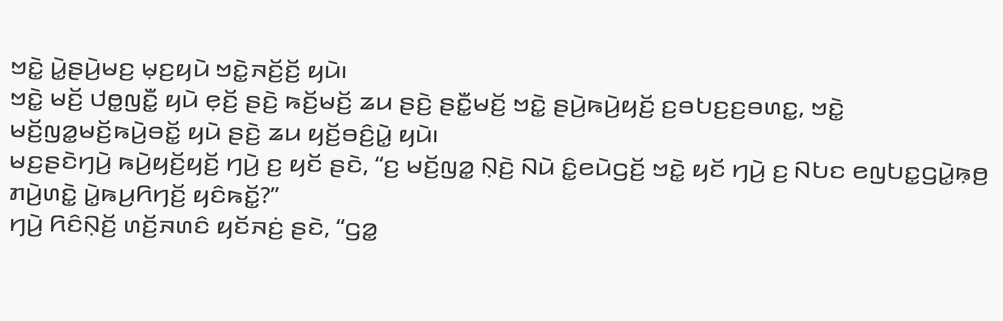ꤠꤢꤧ꤭ ꤣꤧ꤭ꤔꤣꤧ꤬ꤗꤢ꤬ ꤗ꤫ꤢ꤬ꤟꤣꤧ ꤠꤢꤧ꤭ꤏꤢꤩ꤬ꤢꤩ꤬ ꤟꤣꤧ꤯
ꤠꤢꤧ꤭ ꤗꤢꤩ꤬ ꤓꤥ꤭ꤜꤢꤪ꤭ ꤟꤣꤧ ꤕ꤫ꤢꤩ꤬ ꤔꤢꤧ꤬ ꤒꤢꤩ꤬ꤗꤢꤩ꤬ ꤘꤣ ꤔꤢꤧ꤬ ꤔꤢꤪ꤭ꤗꤢꤩ꤬ ꤠꤢꤧ꤭ ꤔꤣꤧ꤬ꤒꤣꤧ꤬ꤟꤢꤩ꤬ ꤢ꤬ꤋꤝꤢ꤬ꤢ꤬ꤋꤛꤢ꤭, ꤠꤢꤧ꤭ ꤗꤢꤩ꤬ꤜꤤ꤭ꤗꤢꤩ꤬ꤒꤣꤧ꤬ꤋꤢꤩ꤭ ꤟꤣꤧ ꤔꤢꤧ꤬ ꤘꤣ ꤟꤢꤩ꤬ꤋꤢꤨ꤬ꤣꤧ꤭ ꤟꤣꤧ꤯
ꤗꤢ꤬ꤔꤢꤧꤚꤣꤧ꤬ ꤒꤣꤧ꤬ꤟꤢꤩ꤬ꤟꤢꤩ꤬ ꤚꤣꤧ꤬ ꤢ꤬ ꤟꤢꤩ ꤔꤢꤧ, “ꤢ꤬ ꤗꤢꤩ꤬ꤜꤤ꤭ ꤡ꤫ꤢꤧ꤬ ꤡꤣꤧ ꤢꤨ꤭ꤕꤣꤧꤞꤢꤩ꤬ ꤠꤢꤧ꤭ ꤟꤢꤩ ꤚꤣꤧ꤬ ꤢ꤬ ꤡꤝꤢ ꤕꤜꤝꤢ꤭ꤞꤣꤧ꤭ꤒ꤫ꤥ꤬ ꤊꤣꤧ꤬ꤛꤢꤧ꤭ ꤣꤧ꤭ꤒꤣ꤬ꤖꤚꤢꤩ꤬ ꤟꤢꤨꤒꤢꤩ꤭?”
ꤚꤣꤧ꤬ ꤖꤢꤨꤡ꤫ꤢꤩ꤬ ꤛꤢꤩ꤬ꤏꤛꤢꤨ ꤟꤢꤩꤏꤢꤦ꤬ ꤔꤢꤧ, “ꤞꤤ꤭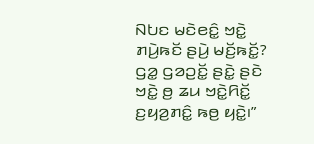ꤡꤝꤢ ꤗꤢꤧꤕꤢꤨ꤭ ꤠꤢꤧ꤭ ꤊꤣꤧ꤬ꤒꤢꤩ ꤔꤣꤧ꤬ ꤗꤢꤩ꤬ꤒꤢꤩ꤭? ꤞꤤ꤭ ꤞꤤꤑꤢꤩ꤭ ꤔꤢꤧ꤭ ꤔꤢꤧ ꤠꤢꤧ꤭ ꤥ꤬ ꤘꤣ ꤠꤢꤧ꤭ꤖꤢꤩ꤭ ꤢ꤬ꤟꤤ꤬ꤊꤢꤨ꤭ ꤒꤥ꤬ ꤟꤢꤧ꤭꤯”